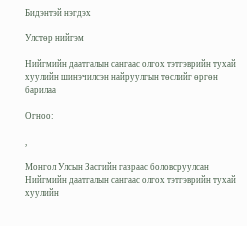Бидэнтэй нэгдэх

Улстөр нийгэм

Нийгмийн даатгалын сангаас олгох тэтгэврийн тухай хуулийн шинэчилсэн найруулгын төслийг өргөн барилаа

Огноо:

,

Монгол Улсын Засгийн газраас боловсруулсан Нийгмийн даатгалын сангаас олгох тэтгэврийн тухай хуулийн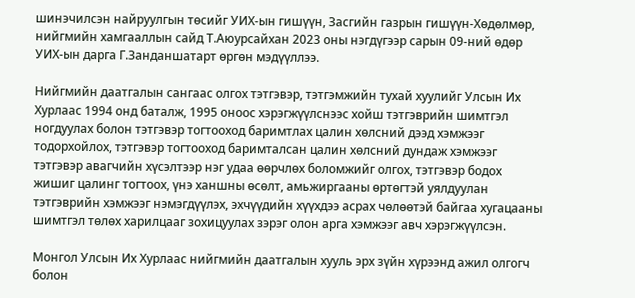шинэчилсэн найруулгын төсийг УИХ-ын гишүүн, Засгийн газрын гишүүн-Хөдөлмөр, нийгмийн хамгааллын сайд Т.Аюурсайхан 2023 оны нэгдүгээр сарын 09-ний өдөр УИХ-ын дарга Г.Занданшатарт өргөн мэдүүллээ.

Нийгмийн даатгалын сангаас олгох тэтгэвэр, тэтгэмжийн тухай хуулийг Улсын Их Хурлаас 1994 онд баталж, 1995 оноос хэрэгжүүлснээс хойш тэтгэврийн шимтгэл ногдуулах болон тэтгэвэр тогтооход баримтлах цалин хөлсний дээд хэмжээг тодорхойлох, тэтгэвэр тогтооход баримталсан цалин хөлсний дундаж хэмжээг тэтгэвэр авагчийн хүсэлтээр нэг удаа өөрчлөх боломжийг олгох, тэтгэвэр бодох жишиг цалинг тогтоох, үнэ ханшны өсөлт, амьжиргааны өртөгтэй уялдуулан тэтгэврийн хэмжээг нэмэгдүүлэх, эхчүүдийн хүүхдээ асрах чөлөөтэй байгаа хугацааны шимтгэл төлөх харилцааг зохицуулах зэрэг олон арга хэмжээг авч хэрэгжүүлсэн.

Монгол Улсын Их Хурлаас нийгмийн даатгалын хууль эрх зүйн хүрээнд ажил олгогч болон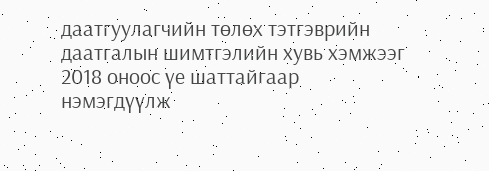даатгуулагчийн төлөх тэтгэврийн даатгалын шимтгэлийн хувь хэмжээг 2018 оноос үе шаттайгаар нэмэгдүүлж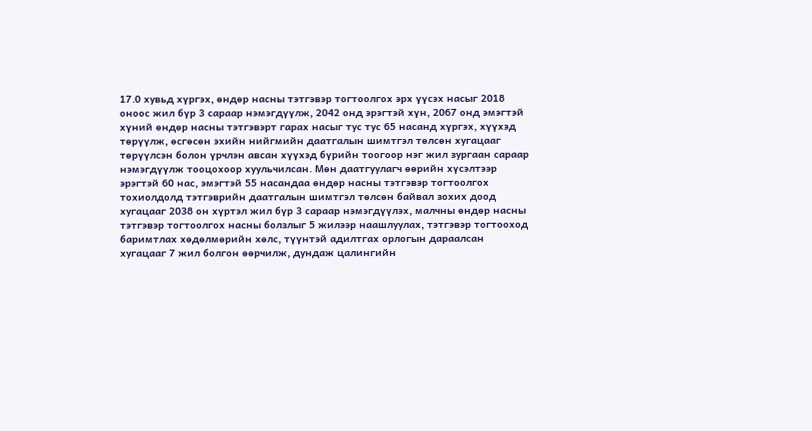17.0 хувьд хүргэх, өндөр насны тэтгэвэр тогтоолгох эрх үүсэх насыг 2018 оноос жил бүр 3 сараар нэмэгдүүлж, 2042 онд эрэгтэй хүн, 2067 онд эмэгтэй хүний өндөр насны тэтгэвэрт гарах насыг тус тус 65 насанд хүргэх, хүүхэд төрүүлж, өсгөсөн эхийн нийгмийн даатгалын шимтгэл төлсөн хугацааг төрүүлсэн болон үрчлэн авсан хүүхэд бүрийн тоогоор нэг жил зургаан сараар нэмэгдүүлж тооцохоор хуульчилсан. Мөн даатгуулагч өөрийн хүсэлтээр эрэгтэй 60 нас, эмэгтэй 55 насандаа өндөр насны тэтгэвэр тогтоолгох тохиолдолд тэтгэврийн даатгалын шимтгэл төлсөн байвал зохих доод хугацааг 2038 он хүртэл жил бүр 3 сараар нэмэгдүүлэх, малчны өндөр насны тэтгэвэр тогтоолгох насны болзлыг 5 жилээр наашлуулах, тэтгэвэр тогтооход баримтлах хөдөлмөрийн хөлс, түүнтэй адилтгах орлогын дараалсан хугацааг 7 жил болгон өөрчилж, дундаж цалингийн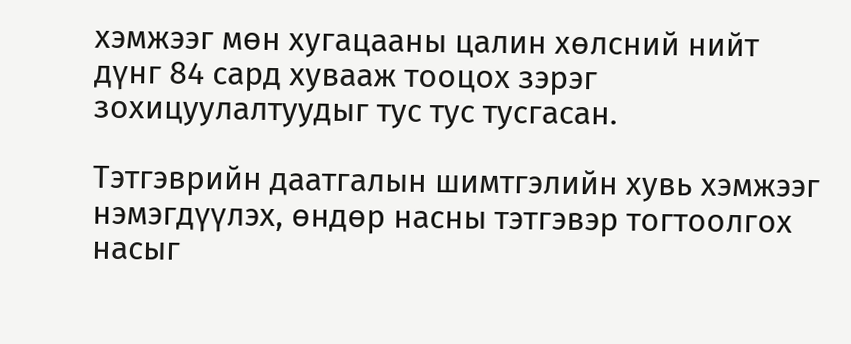хэмжээг мөн хугацааны цалин хөлсний нийт дүнг 84 сард хувааж тооцох зэрэг зохицуулалтуудыг тус тус тусгасан.

Тэтгэврийн даатгалын шимтгэлийн хувь хэмжээг нэмэгдүүлэх, өндөр насны тэтгэвэр тогтоолгох насыг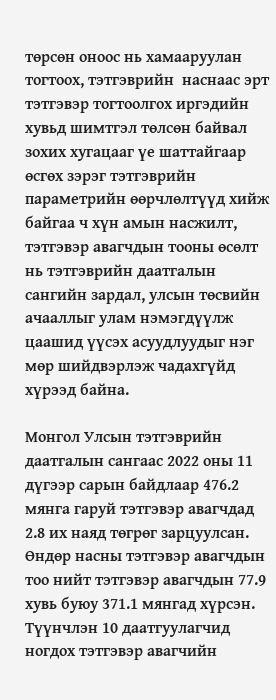төрсөн оноос нь хамааруулан тогтоох, тэтгэврийн  наснаас эрт тэтгэвэр тогтоолгох иргэдийн хувьд шимтгэл төлсөн байвал зохих хугацааг үе шаттайгаар өсгөх зэрэг тэтгэврийн параметрийн өөрчлөлтүүд хийж байгаа ч хүн амын насжилт, тэтгэвэр авагчдын тооны өсөлт нь тэтгэврийн даатгалын сангийн зардал, улсын төсвийн ачааллыг улам нэмэгдүүлж цаашид үүсэх асуудлуудыг нэг мөр шийдвэрлэж чадахгүйд хүрээд байна.

Монгол Улсын тэтгэврийн даатгалын сангаас 2022 оны 11 дүгээр сарын байдлаар 476.2 мянга гаруй тэтгэвэр авагчдад 2.8 их наяд төгрөг зарцуулсан. Өндөр насны тэтгэвэр авагчдын тоо нийт тэтгэвэр авагчдын 77.9 хувь буюу 371.1 мянгад хүрсэн. Түүнчлэн 10 даатгуулагчид ногдох тэтгэвэр авагчийн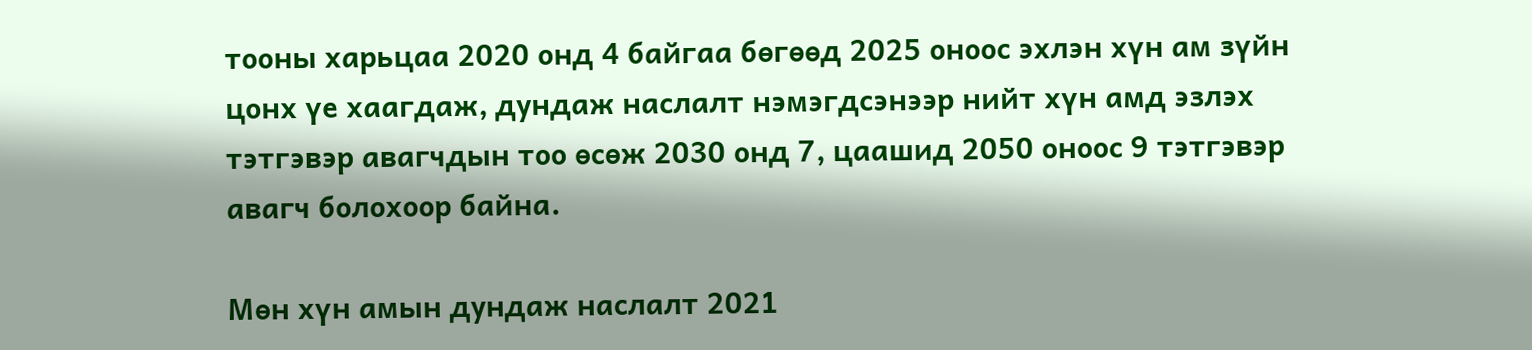тооны харьцаа 2020 онд 4 байгаа бөгөөд 2025 оноос эхлэн хүн ам зүйн цонх үе хаагдаж, дундаж наслалт нэмэгдсэнээр нийт хүн амд эзлэх тэтгэвэр авагчдын тоо өсөж 2030 онд 7, цаашид 2050 оноос 9 тэтгэвэр авагч болохоор байна.

Мөн хүн амын дундаж наслалт 2021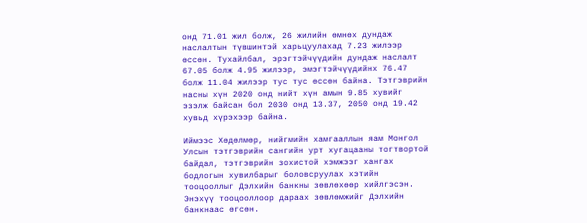онд 71.01 жил болж, 26 жилийн өмнөх дундаж наслалтын түвшинтэй харьцуулахад 7.23 жилээр өссөн. Тухайлбал, эрэгтэйчүүдийн дундаж наслалт 67.05 болж 4.95 жилээр, эмэгтэйчүүдийнх 76.47 болж 11.04 жилээр тус тус өссөн байна. Тэтгэврийн насны хүн 2020 онд нийт хүн амын 9.85 хувийг эзэлж байсан бол 2030 онд 13.37, 2050 онд 19.42 хувьд хүрэхээр байна.

Иймээс Хөдөлмөр, нийгмийн хамгааллын яам Монгол Улсын тэтгэврийн сангийн урт хугацааны тогтвортой байдал, тэтгэврийн зохистой хэмжээг хангах бодлогын хувилбарыг боловсруулах хэтийн тооцооллыг Дэлхийн банкны зөвлөхөөр хийлгэсэн. Энэхүү тооцооллоор дараах зөвлөмжийг Дэлхийн банкнаас өгсөн.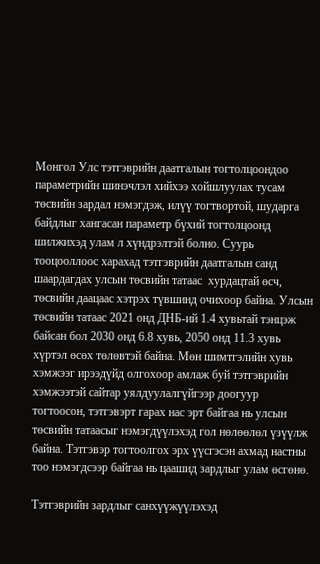Монгол Улс тэтгэврийн даатгалын тогтолцоондоо параметрийн шинэчлэл хийхээ хойшлуулах тусам төсвийн зардал нэмэгдэж, илүү тогтвортой, шударга байдлыг хангасан параметр бүхий тогтолцоонд шилжихэд улам л хүндрэлтэй болно. Суурь тооцооллоос харахад тэтгэврийн даатгалын санд шаардагдах улсын төсвийн татаас  хурдацтай өсч, төсвийн даацаас хэтрэх түвшинд очихоор байна. Улсын төсвийн татаас 2021 онд ДНБ-ий 1.4 хувьтай тэнцэж байсан бол 2030 онд 6.8 хувь, 2050 онд 11.3 хувь хүртэл өсөх төлөвтэй байна. Мөн шимтгэлийн хувь хэмжээг ирээдүйд олгохоор амлаж буй тэтгэврийн хэмжээтэй сайтар уялдуулалгүйгээр доогуур тогтоосон, тэтгэвэрт гарах нас эрт байгаа нь улсын төсвийн татаасыг нэмэгдүүлэхэд гол нөлөөлөл үзүүлж байна. Тэтгэвэр тогтоолгох эрх үүсгэсэн ахмад настны тоо нэмэгдсээр байгаа нь цаашид зардлыг улам өсгөнө.

Тэтгэврийн зардлыг санхүүжүүлэхэд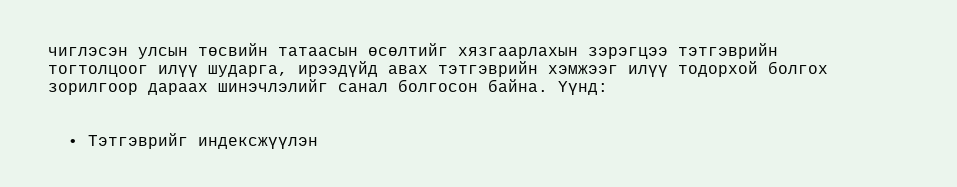чиглэсэн улсын төсвийн татаасын өсөлтийг хязгаарлахын зэрэгцээ тэтгэврийн тогтолцоог илүү шударга, ирээдүйд авах тэтгэврийн хэмжээг илүү тодорхой болгох зорилгоор дараах шинэчлэлийг санал болгосон байна. Үүнд:


  • Тэтгэврийг индексжүүлэн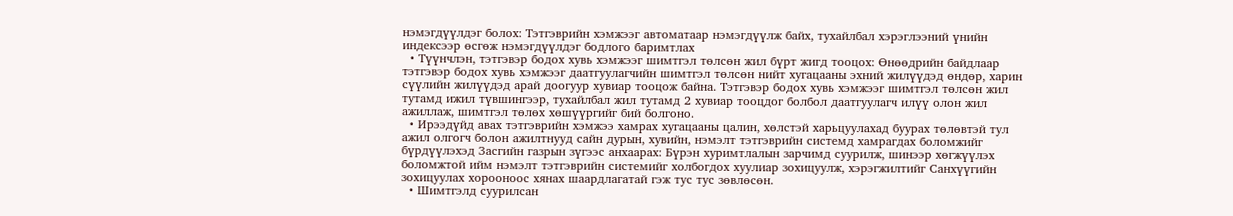нэмэгдүүлдэг болох: Тэтгэврийн хэмжээг автоматаар нэмэгдүүлж байх, тухайлбал хэрэглээний үнийн индексээр өсгөж нэмэгдүүлдэг бодлого баримтлах
  • Түүнчлэн, тэтгэвэр бодох хувь хэмжээг шимтгэл төлсөн жил бүрт жигд тооцох: Өнөөдрийн байдлаар тэтгэвэр бодох хувь хэмжээг даатгуулагчийн шимтгэл төлсөн нийт хугацааны эхний жилүүдэд өндөр, харин сүүлийн жилүүдэд арай доогуур хувиар тооцож байна. Тэтгэвэр бодох хувь хэмжээг шимтгэл төлсөн жил тутамд ижил түвшингээр, тухайлбал жил тутамд 2 хувиар тооцдог болбол даатгуулагч илүү олон жил ажиллаж, шимтгэл төлөх хөшүүргийг бий болгоно.
  • Ирээдүйд авах тэтгэврийн хэмжээ хамрах хугацааны цалин, хөлстэй харьцуулахад буурах төлөвтэй тул ажил олгогч болон ажилтнууд сайн дурын, хувийн, нэмэлт тэтгэврийн системд хамрагдах боломжийг бүрдүүлэхэд Засгийн газрын зүгээс анхаарах: Бүрэн хуримтлалын зарчимд суурилж, шинээр хөгжүүлэх боломжтой ийм нэмэлт тэтгэврийн системийг холбогдох хуулиар зохицуулж, хэрэгжилтийг Санхүүгийн зохицуулах хорооноос хянах шаардлагатай гэж тус тус зөвлөсөн.
  • Шимтгэлд суурилсан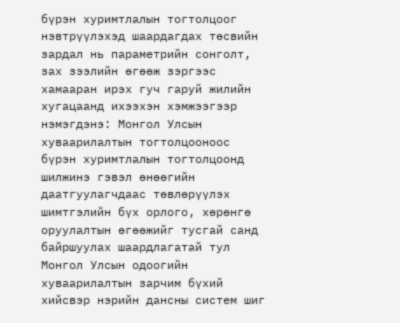бүрэн хуримтлалын тогтолцоог нэвтрүүлэхэд шаардагдах төсвийн зардал нь параметрийн сонголт, зах зээлийн өгөөж зэргээс хамааран ирэх гуч гаруй жилийн хугацаанд ихээхэн хэмжээгээр нэмэгдэнэ: Монгол Улсын хуваарилалтын тогтолцооноос бүрэн хуримтлалын тогтолцоонд шилжинэ гэвэл өнөөгийн даатгуулагчдаас төвлөрүүлэх шимтгэлийн бүх орлого, хөрөнгө оруулалтын өгөөжийг тусгай санд байршуулах шаардлагатай тул Монгол Улсын одоогийн хуваарилалтын зарчим бүхий хийсвэр нэрийн дансны систем шиг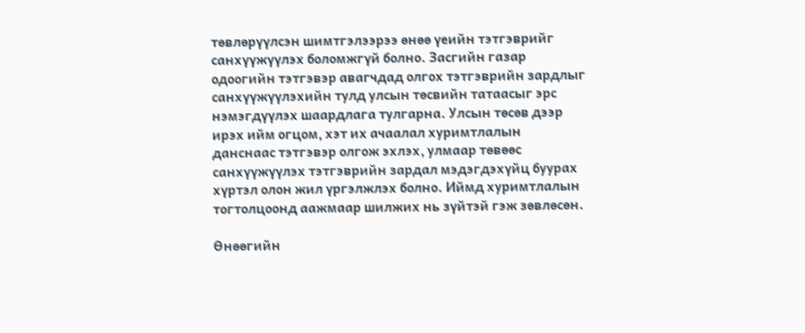төвлөрүүлсэн шимтгэлээрээ өнөө үеийн тэтгэврийг санхүүжүүлэх боломжгүй болно. Засгийн газар одоогийн тэтгэвэр авагчдад олгох тэтгэврийн зардлыг санхүүжүүлэхийн тулд улсын төсвийн татаасыг эрс нэмэгдүүлэх шаардлага тулгарна. Улсын төсөв дээр ирэх ийм огцом, хэт их ачаалал хуримтлалын данснаас тэтгэвэр олгож эхлэх, улмаар төвөөс санхүүжүүлэх тэтгэврийн зардал мэдэгдэхүйц буурах хүртэл олон жил үргэлжлэх болно. Иймд хуримтлалын тогтолцоонд аажмаар шилжих нь зүйтэй гэж зөвлөсөн.

Өнөөгийн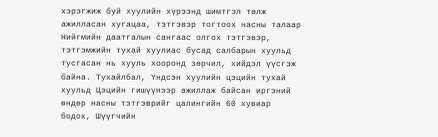хэрэгжиж буй хуулийн хүрээнд шимтгэл төлж ажилласан хугацаа, тэтгэвэр тогтоох насны талаар Нийгмийн даатгалын сангаас олгох тэтгэвэр, тэтгэмжийн тухай хуулиас бусад салбарын хуульд тусгасан нь хууль хооронд зөрчил, хийдэл үүсгэж байна. Тухайлбал, Үндсэн хуулийн цэцийн тухай хуульд Цэцийн гишүүнээр ажиллаж байсан иргэний өндөр насны тэтгэврийг цалингийн 60 хувиар бодох, Шүүгчийн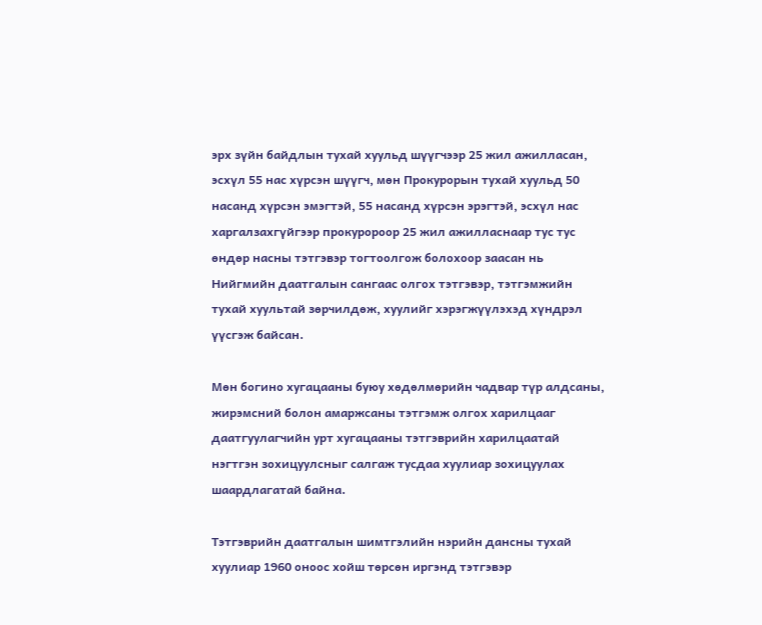эрх зүйн байдлын тухай хуульд шүүгчээр 25 жил ажилласан, эсхүл 55 нас хүрсэн шүүгч, мөн Прокурорын тухай хуульд 50 насанд хүрсэн эмэгтэй, 55 насанд хүрсэн эрэгтэй, эсхүл нас харгалзахгүйгээр прокуророор 25 жил ажилласнаар тус тус өндөр насны тэтгэвэр тогтоолгож болохоор заасан нь Нийгмийн даатгалын сангаас олгох тэтгэвэр, тэтгэмжийн тухай хуультай зөрчилдөж, хуулийг хэрэгжүүлэхэд хүндрэл үүсгэж байсан.

Мөн богино хугацааны буюу хөдөлмөрийн чадвар түр алдсаны, жирэмсний болон амаржсаны тэтгэмж олгох харилцааг даатгуулагчийн урт хугацааны тэтгэврийн харилцаатай нэгтгэн зохицуулсныг салгаж тусдаа хуулиар зохицуулах шаардлагатай байна.

Тэтгэврийн даатгалын шимтгэлийн нэрийн дансны тухай хуулиар 1960 оноос хойш төрсөн иргэнд тэтгэвэр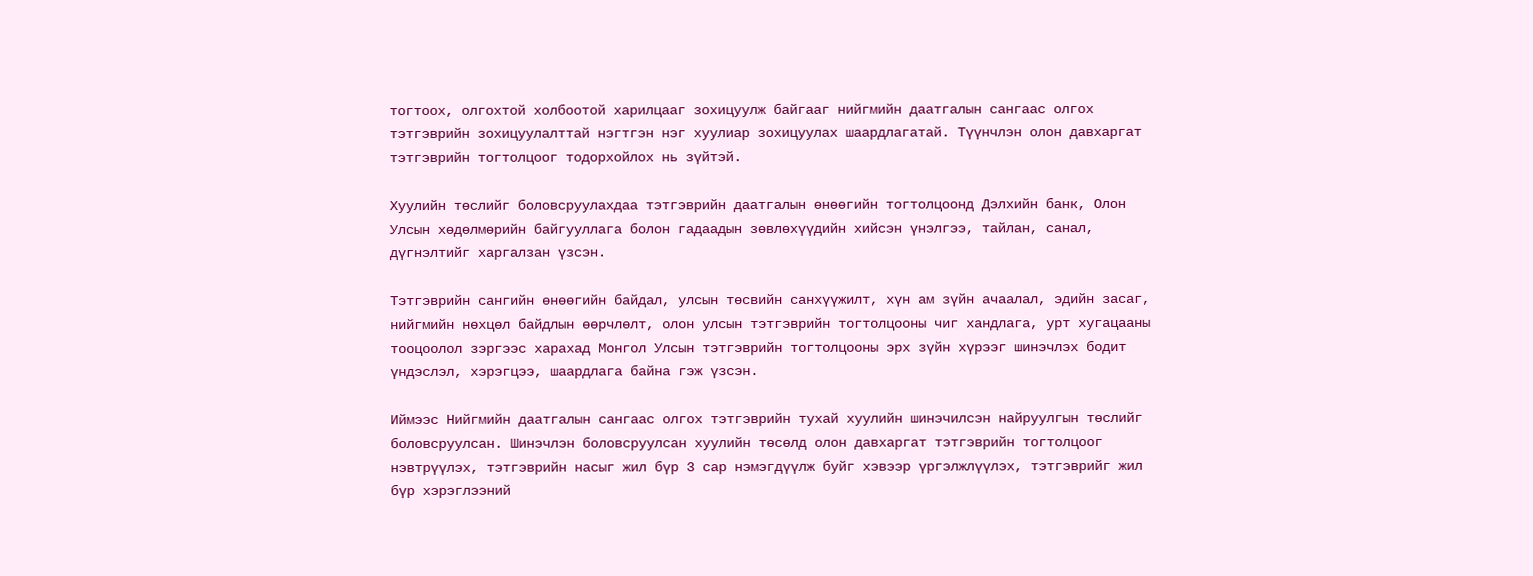тогтоох, олгохтой холбоотой харилцааг зохицуулж байгааг нийгмийн даатгалын сангаас олгох тэтгэврийн зохицуулалттай нэгтгэн нэг хуулиар зохицуулах шаардлагатай. Түүнчлэн олон давхаргат тэтгэврийн тогтолцоог тодорхойлох нь зүйтэй.

Хуулийн төслийг боловсруулахдаа тэтгэврийн даатгалын өнөөгийн тогтолцоонд Дэлхийн банк, Олон Улсын хөдөлмөрийн байгууллага болон гадаадын зөвлөхүүдийн хийсэн үнэлгээ, тайлан, санал, дүгнэлтийг харгалзан үзсэн.

Тэтгэврийн сангийн өнөөгийн байдал, улсын төсвийн санхүүжилт, хүн ам зүйн ачаалал, эдийн засаг, нийгмийн нөхцөл байдлын өөрчлөлт, олон улсын тэтгэврийн тогтолцооны чиг хандлага, урт хугацааны тооцоолол зэргээс харахад Монгол Улсын тэтгэврийн тогтолцооны эрх зүйн хүрээг шинэчлэх бодит үндэслэл, хэрэгцээ, шаардлага байна гэж үзсэн.

Иймээс Нийгмийн даатгалын сангаас олгох тэтгэврийн тухай хуулийн шинэчилсэн найруулгын төслийг боловсруулсан. Шинэчлэн боловсруулсан хуулийн төсөлд олон давхаргат тэтгэврийн тогтолцоог нэвтрүүлэх, тэтгэврийн насыг жил бүр 3 сар нэмэгдүүлж буйг хэвээр үргэлжлүүлэх, тэтгэврийг жил бүр хэрэглээний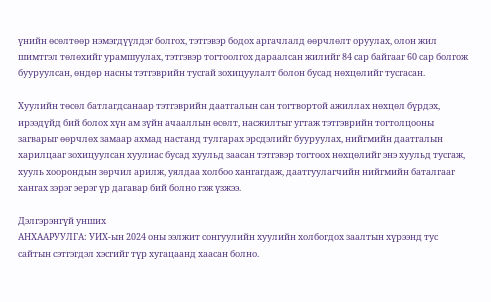үнийн өсөлтөөр нэмэгдүүлдэг болгох, тэтгэвэр бодох аргачлалд өөрчлөлт оруулах, олон жил шимтгэл төлөхийг урамшуулах, тэтгэвэр тогтоолгох дараалсан жилийг 84 сар байгааг 60 сар болгож бууруулсан, өндөр насны тэтгэврийн тусгай зохицуулалт болон бусад нөхцөлийг тусгасан.

Хуулийн төсөл батлагдсанаар тэтгэврийн даатгалын сан тогтвортой ажиллах нөхцөл бүрдэх, ирээдүйд бий болох хүн ам зүйн ачааллын өсөлт, насжилтыг угтаж тэтгэврийн тогтолцооны загварыг өөрчлөх замаар ахмад настанд тулгарах эрсдэлийг бууруулах, нийгмийн даатгалын харилцааг зохицуулсан хуулиас бусад хуульд заасан тэтгэвэр тогтоох нөхцөлийг энэ хуульд тусгаж, хууль хоорондын зөрчил арилж, уялдаа холбоо хангагдаж, даатгуулагчийн нийгмийн баталгааг хангах зэрэг эерэг үр дагавар бий болно гэж үзжээ.

Дэлгэрэнгүй унших
АНХААРУУЛГА: УИХ-ын 2024 оны ээлжит сонгуулийн хуулийн холбогдох заалтын хүрээнд тус сайтын сэтгэгдэл хэсгийг түр хугацаанд хаасан болно.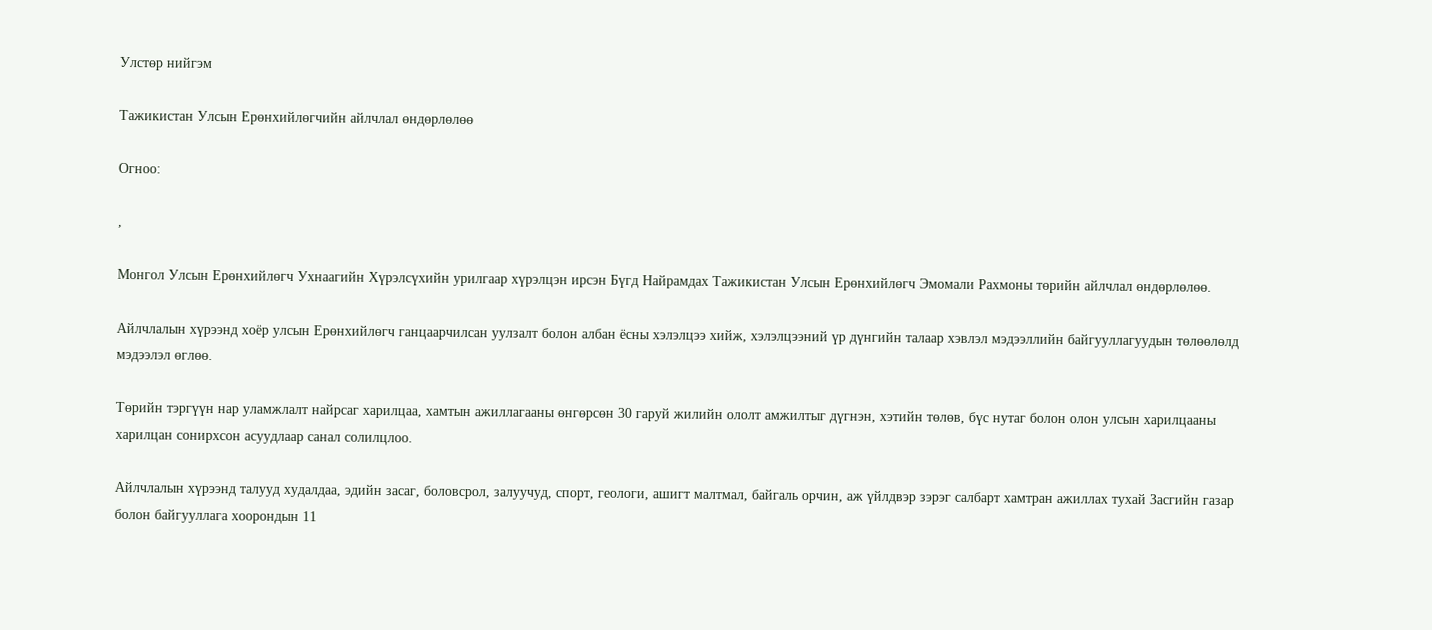Улстөр нийгэм

Тажикистан Улсын Ерөнхийлөгчийн айлчлал өндөрлөлөө

Огноо:

,

Монгол Улсын Ерөнхийлөгч Ухнаагийн Хүрэлсүхийн урилгаар хүрэлцэн ирсэн Бүгд Найрамдах Тажикистан Улсын Ерөнхийлөгч Эмомали Рахмоны төрийн айлчлал өндөрлөлөө.

Айлчлалын хүрээнд хоёр улсын Ерөнхийлөгч ганцаарчилсан уулзалт болон албан ёсны хэлэлцээ хийж, хэлэлцээний үр дүнгийн талаар хэвлэл мэдээллийн байгууллагуудын төлөөлөлд мэдээлэл өглөө.

Төрийн тэргүүн нар уламжлалт найрсаг харилцаа, хамтын ажиллагааны өнгөрсөн 30 гаруй жилийн ололт амжилтыг дүгнэн, хэтийн төлөв, бүс нутаг болон олон улсын харилцааны харилцан сонирхсон асуудлаар санал солилцлоо.

Айлчлалын хүрээнд талууд худалдаа, эдийн засаг, боловсрол, залуучуд, спорт, геологи, ашигт малтмал, байгаль орчин, аж үйлдвэр зэрэг салбарт хамтран ажиллах тухай Засгийн газар болон байгууллага хоорондын 11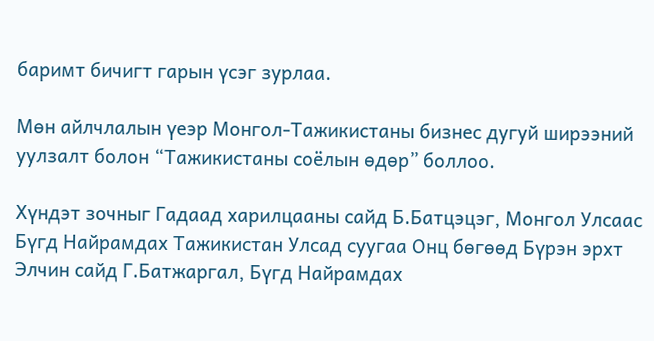баримт бичигт гарын үсэг зурлаа.

Мөн айлчлалын үеэр Монгол-Тажикистаны бизнес дугуй ширээний уулзалт болон “Тажикистаны соёлын өдөр” боллоо.

Хүндэт зочныг Гадаад харилцааны сайд Б.Батцэцэг, Монгол Улсаас Бүгд Найрамдах Тажикистан Улсад суугаа Онц бөгөөд Бүрэн эрхт Элчин сайд Г.Батжаргал, Бүгд Найрамдах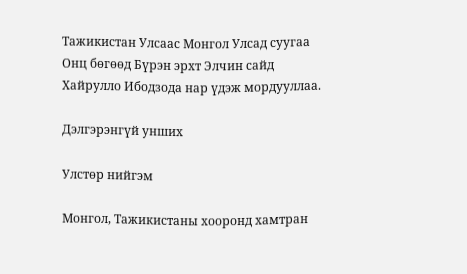Тажикистан Улсаас Монгол Улсад суугаа Онц бөгөөд Бүрэн эрхт Элчин сайд Хайрулло Ибодзода нар үдэж мордууллаа.

Дэлгэрэнгүй унших

Улстөр нийгэм

Монгол, Тажикистаны хооронд хамтран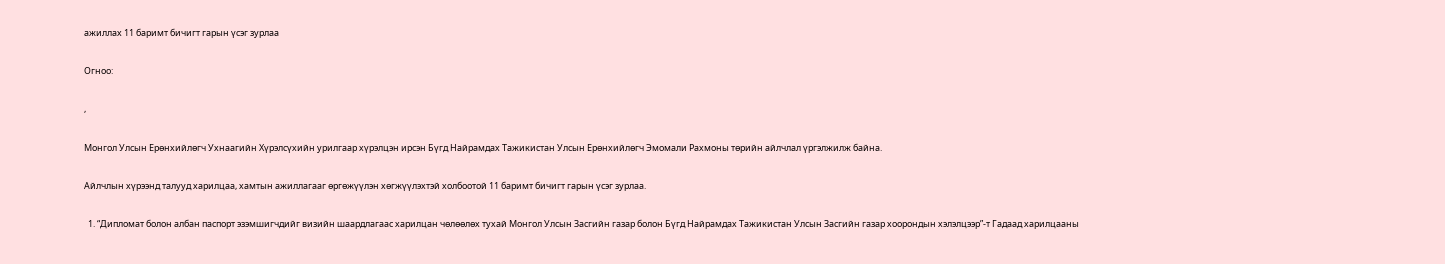ажиллах 11 баримт бичигт гарын үсэг зурлаа

Огноо:

,

Монгол Улсын Ерөнхийлөгч Ухнаагийн Хүрэлсүхийн урилгаар хүрэлцэн ирсэн Бүгд Найрамдах Тажикистан Улсын Ерөнхийлөгч Эмомали Рахмоны төрийн айлчлал үргэлжилж байна.

Айлчлын хүрээнд талууд харилцаа, хамтын ажиллагааг өргөжүүлэн хөгжүүлэхтэй холбоотой 11 баримт бичигт гарын үсэг зурлаа.

  1. “Дипломат болон албан паспорт эзэмшигчдийг визийн шаардлагаас харилцан чөлөөлөх тухай Монгол Улсын Засгийн газар болон Бүгд Найрамдах Тажикистан Улсын Засгийн газар хоорондын хэлэлцээр”-т Гадаад харилцааны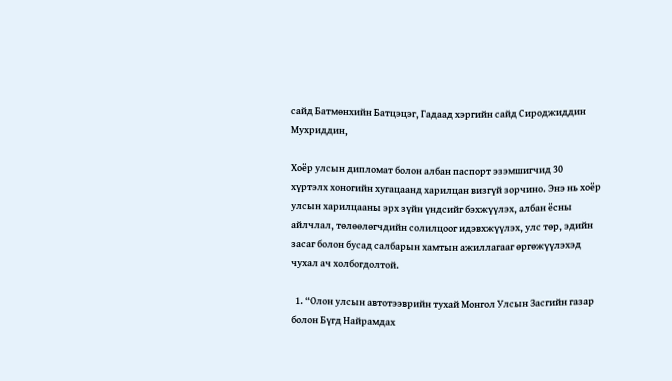сайд Батмөнхийн Батцэцэг, Гадаад хэргийн сайд Сироджиддин Мухриддин,

Хоёр улсын дипломат болон албан паспорт эзэмшигчид 30 хүртэлх хоногийн хугацаанд харилцан визгүй зорчино. Энэ нь хоёр улсын харилцааны эрх зүйн үндсийг бэхжүүлэх, албан ёсны айлчлал, төлөөлөгчдийн солилцоог идэвхжүүлэх, улс төр, эдийн засаг болон бусад салбарын хамтын ажиллагааг өргөжүүлэхэд чухал ач холбогдолтой.

  1. “Олон улсын автотээврийн тухай Монгол Улсын Засгийн газар болон Бүгд Найрамдах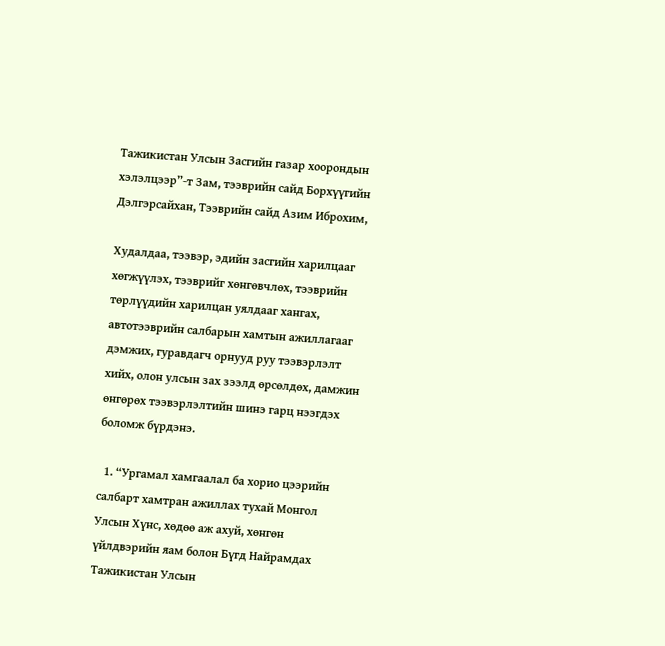Тажикистан Улсын Засгийн газар хоорондын хэлэлцээр”-т Зам, тээврийн сайд Борхүүгийн Дэлгэрсайхан, Тээврийн сайд Азим Иброхим,

Худалдаа, тээвэр, эдийн засгийн харилцааг хөгжүүлэх, тээврийг хөнгөвчлөх, тээврийн төрлүүдийн харилцан уялдааг хангах, автотээврийн салбарын хамтын ажиллагааг дэмжих, гуравдагч орнууд руу тээвэрлэлт хийх, олон улсын зах зээлд өрсөлдөх, дамжин өнгөрөх тээвэрлэлтийн шинэ гарц нээгдэх боломж бүрдэнэ.

  1. “Ургамал хамгаалал ба хорио цээрийн салбарт хамтран ажиллах тухай Монгол Улсын Хүнс, хөдөө аж ахуй, хөнгөн үйлдвэрийн яам болон Бүгд Найрамдах Тажикистан Улсын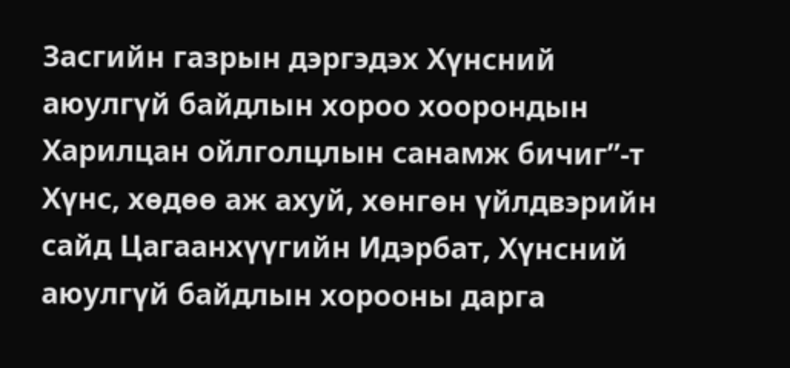Засгийн газрын дэргэдэх Хүнсний аюулгүй байдлын хороо хоорондын Харилцан ойлголцлын санамж бичиг”-т Хүнс, хөдөө аж ахуй, хөнгөн үйлдвэрийн сайд Цагаанхүүгийн Идэрбат, Хүнсний аюулгүй байдлын хорооны дарга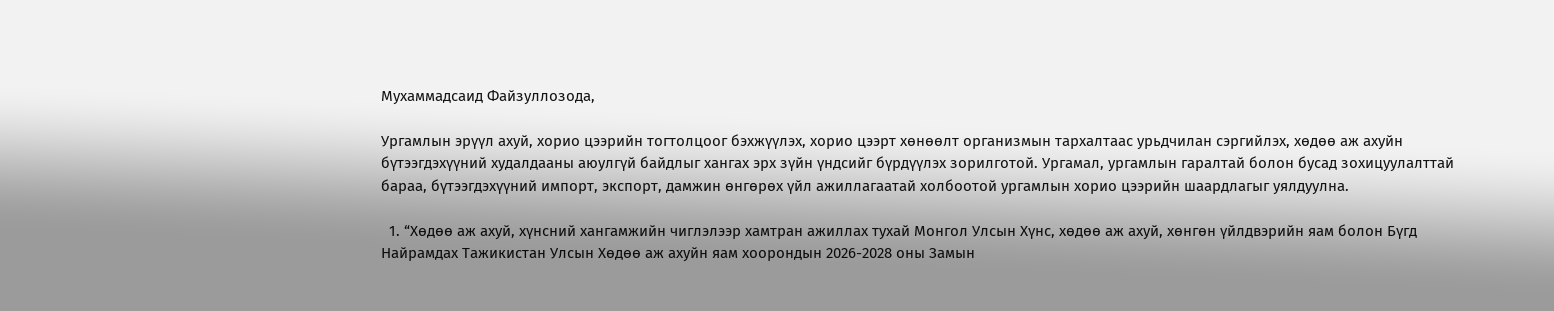Мухаммадсаид Файзуллозода,

Ургамлын эрүүл ахуй, хорио цээрийн тогтолцоог бэхжүүлэх, хорио цээрт хөнөөлт организмын тархалтаас урьдчилан сэргийлэх, хөдөө аж ахуйн бүтээгдэхүүний худалдааны аюулгүй байдлыг хангах эрх зүйн үндсийг бүрдүүлэх зорилготой. Ургамал, ургамлын гаралтай болон бусад зохицуулалттай бараа, бүтээгдэхүүний импорт, экспорт, дамжин өнгөрөх үйл ажиллагаатай холбоотой ургамлын хорио цээрийн шаардлагыг уялдуулна.

  1. “Хөдөө аж ахуй, хүнсний хангамжийн чиглэлээр хамтран ажиллах тухай Монгол Улсын Хүнс, хөдөө аж ахуй, хөнгөн үйлдвэрийн яам болон Бүгд Найрамдах Тажикистан Улсын Хөдөө аж ахуйн яам хоорондын 2026-2028 оны Замын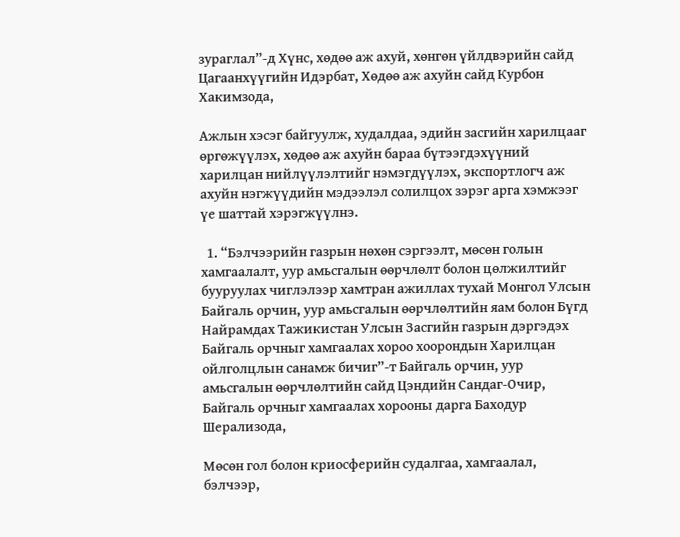зураглал”-д Хүнс, хөдөө аж ахуй, хөнгөн үйлдвэрийн сайд Цагаанхүүгийн Идэрбат, Хөдөө аж ахуйн сайд Курбон Хакимзода,

Ажлын хэсэг байгуулж, худалдаа, эдийн засгийн харилцааг өргөжүүлэх, хөдөө аж ахуйн бараа бүтээгдэхүүний харилцан нийлүүлэлтийг нэмэгдүүлэх, экспортлогч аж ахуйн нэгжүүдийн мэдээлэл солилцох зэрэг арга хэмжээг үе шаттай хэрэгжүүлнэ.

  1. “Бэлчээрийн газрын нөхөн сэргээлт, мөсөн голын хамгаалалт, уур амьсгалын өөрчлөлт болон цөлжилтийг бууруулах чиглэлээр хамтран ажиллах тухай Монгол Улсын Байгаль орчин, уур амьсгалын өөрчлөлтийн яам болон Бүгд Найрамдах Тажикистан Улсын Засгийн газрын дэргэдэх Байгаль орчныг хамгаалах хороо хоорондын Харилцан ойлголцлын санамж бичиг”-т Байгаль орчин, уур амьсгалын өөрчлөлтийн сайд Цэндийн Сандаг-Очир, Байгаль орчныг хамгаалах хорооны дарга Баходур Шерализода,

Мөсөн гол болон криосферийн судалгаа, хамгаалал, бэлчээр,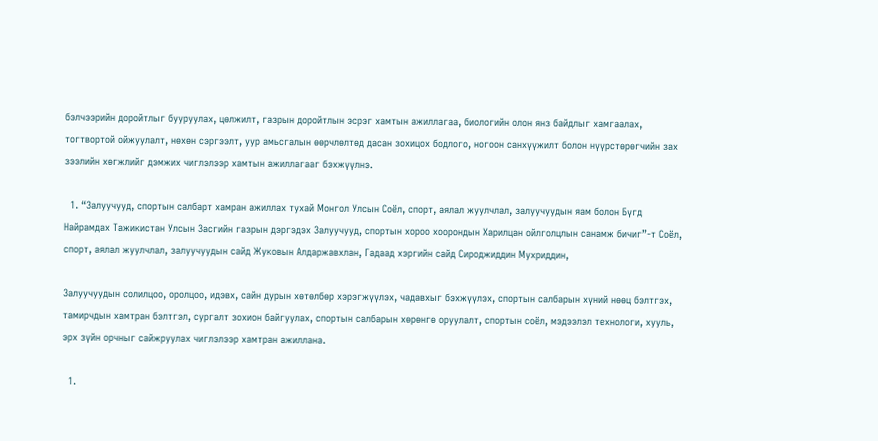бэлчээрийн доройтлыг бууруулах, цөлжилт, газрын доройтлын эсрэг хамтын ажиллагаа, биологийн олон янз байдлыг хамгаалах, тогтвортой ойжуулалт, нөхөн сэргээлт, уур амьсгалын өөрчлөлтөд дасан зохицох бодлого, ногоон санхүүжилт болон нүүрстөрөгчийн зах зээлийн хөгжлийг дэмжих чиглэлээр хамтын ажиллагааг бэхжүүлнэ.

  1. “Залуучууд, спортын салбарт хамран ажиллах тухай Монгол Улсын Соёл, спорт, аялал жуулчлал, залуучуудын яам болон Бүгд Найрамдах Тажикистан Улсын Засгийн газрын дэргэдэх Залуучууд, спортын хороо хоорондын Харилцан ойлголцлын санамж бичиг”-т Соёл, спорт, аялал жуулчлал, залуучуудын сайд Жуковын Алдаржавхлан, Гадаад хэргийн сайд Сироджиддин Мухриддин,

Залуучуудын солилцоо, оролцоо, идэвх, сайн дурын хөтөлбөр хэрэгжүүлэх, чадавхыг бэхжүүлэх, спортын салбарын хүний нөөц бэлтгэх, тамирчдын хамтран бэлтгэл, сургалт зохион байгуулах, спортын салбарын хөрөнгө оруулалт, спортын соёл, мэдээлэл технологи, хууль, эрх зүйн орчныг сайжруулах чиглэлээр хамтран ажиллана.

  1.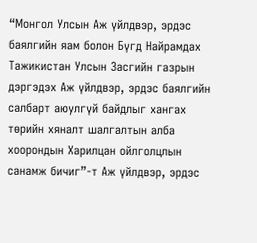“Монгол Улсын Аж үйлдвэр, эрдэс баялгийн яам болон Бүгд Найрамдах Тажикистан Улсын Засгийн газрын дэргэдэх Аж үйлдвэр, эрдэс баялгийн салбарт аюулгүй байдлыг хангах төрийн хяналт шалгалтын алба хоорондын Харилцан ойлголцлын санамж бичиг”-т Аж үйлдвэр, эрдэс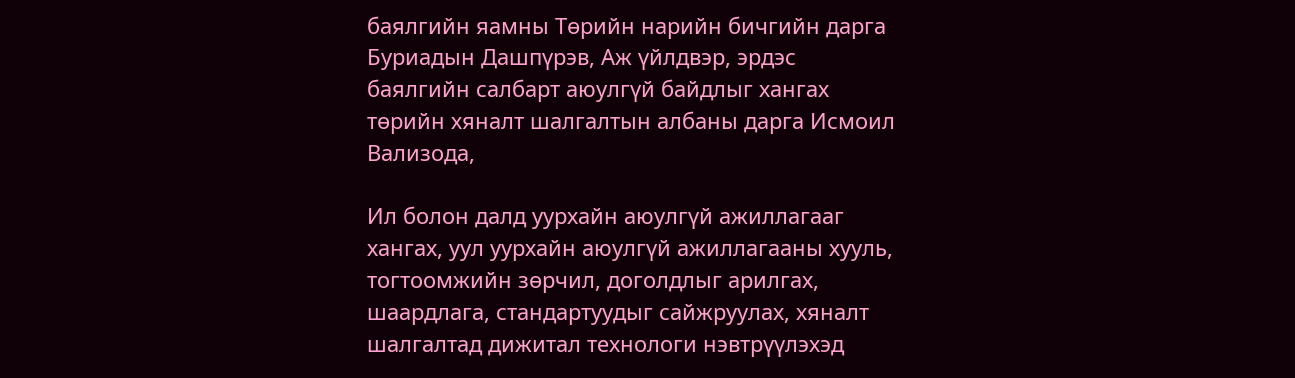баялгийн яамны Төрийн нарийн бичгийн дарга Буриадын Дашпүрэв, Аж үйлдвэр, эрдэс баялгийн салбарт аюулгүй байдлыг хангах төрийн хяналт шалгалтын албаны дарга Исмоил Вализода,

Ил болон далд уурхайн аюулгүй ажиллагааг хангах, уул уурхайн аюулгүй ажиллагааны хууль, тогтоомжийн зөрчил, доголдлыг арилгах, шаардлага, стандартуудыг сайжруулах, хяналт шалгалтад дижитал технологи нэвтрүүлэхэд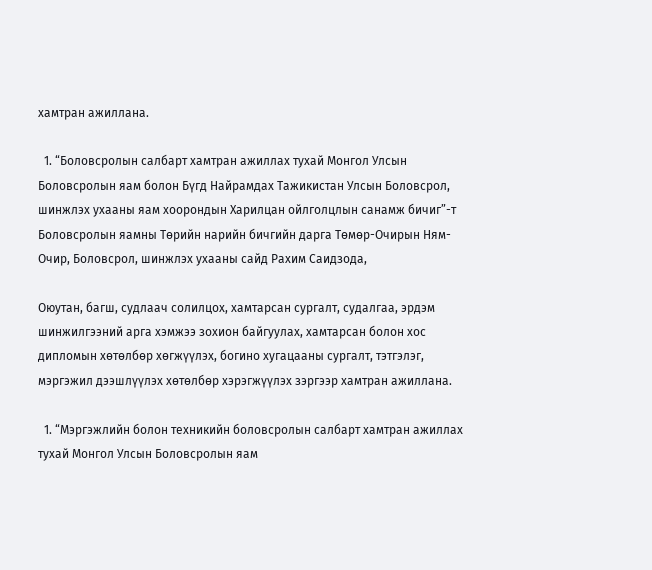хамтран ажиллана.

  1. “Боловсролын салбарт хамтран ажиллах тухай Монгол Улсын Боловсролын яам болон Бүгд Найрамдах Тажикистан Улсын Боловсрол, шинжлэх ухааны яам хоорондын Харилцан ойлголцлын санамж бичиг”-т Боловсролын яамны Төрийн нарийн бичгийн дарга Төмөр-Очирын Ням-Очир, Боловсрол, шинжлэх ухааны сайд Рахим Саидзода,

Оюутан, багш, судлаач солилцох, хамтарсан сургалт, судалгаа, эрдэм шинжилгээний арга хэмжээ зохион байгуулах, хамтарсан болон хос дипломын хөтөлбөр хөгжүүлэх, богино хугацааны сургалт, тэтгэлэг, мэргэжил дээшлүүлэх хөтөлбөр хэрэгжүүлэх зэргээр хамтран ажиллана.

  1. “Мэргэжлийн болон техникийн боловсролын салбарт хамтран ажиллах тухай Монгол Улсын Боловсролын яам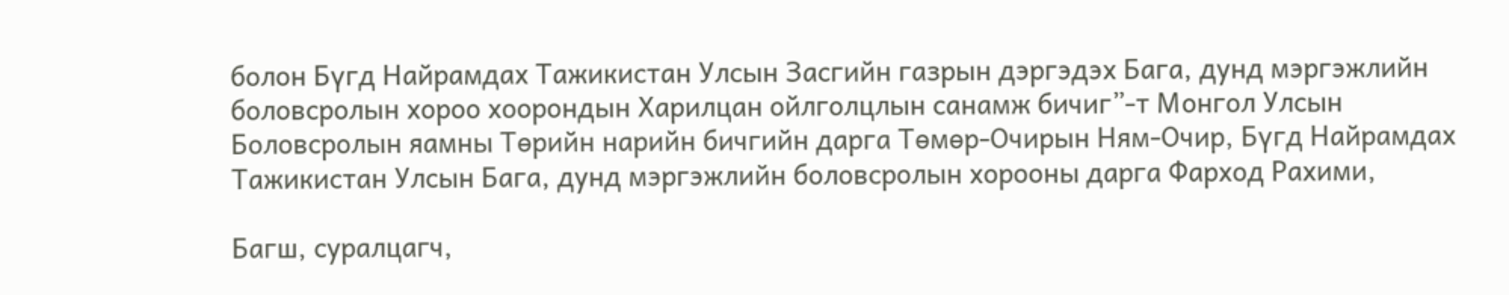болон Бүгд Найрамдах Тажикистан Улсын Засгийн газрын дэргэдэх Бага, дунд мэргэжлийн боловсролын хороо хоорондын Харилцан ойлголцлын санамж бичиг”-т Монгол Улсын Боловсролын яамны Төрийн нарийн бичгийн дарга Төмөр-Очирын Ням-Очир, Бүгд Найрамдах Тажикистан Улсын Бага, дунд мэргэжлийн боловсролын хорооны дарга Фарход Рахими,

Багш, суралцагч,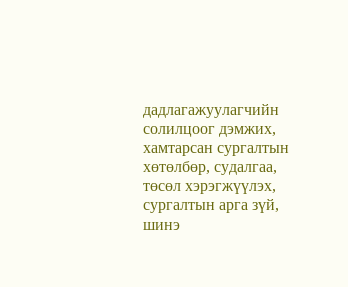дадлагажуулагчийн солилцоог дэмжих, хамтарсан сургалтын хөтөлбөр, судалгаа, төсөл хэрэгжүүлэх, сургалтын арга зүй, шинэ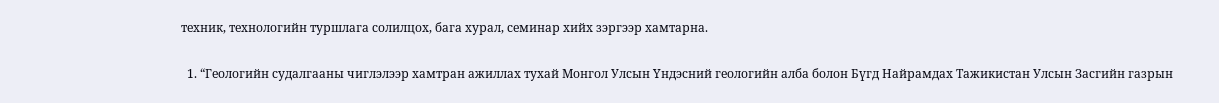техник, технологийн туршлага солилцох, бага хурал, семинар хийх зэргээр хамтарна.

  1. “Геологийн судалгааны чиглэлээр хамтран ажиллах тухай Монгол Улсын Үндэсний геологийн алба болон Бүгд Найрамдах Тажикистан Улсын Засгийн газрын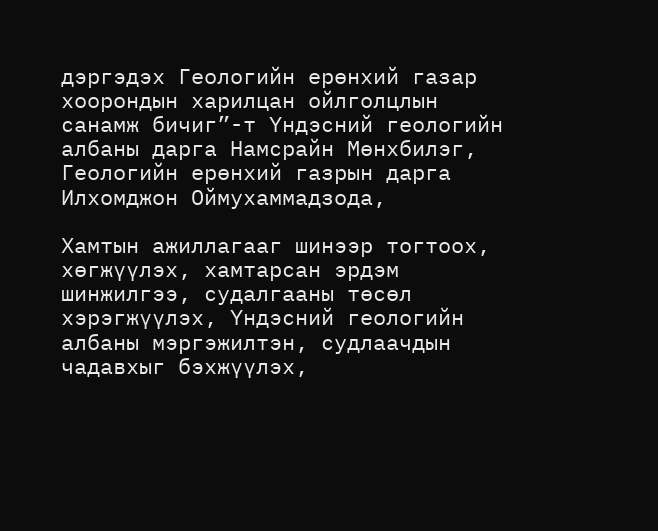дэргэдэх Геологийн ерөнхий газар хоорондын харилцан ойлголцлын санамж бичиг”-т Үндэсний геологийн албаны дарга Намсрайн Мөнхбилэг, Геологийн ерөнхий газрын дарга Илхомджон Оймухаммадзода,

Хамтын ажиллагааг шинээр тогтоох, хөгжүүлэх, хамтарсан эрдэм шинжилгээ, судалгааны төсөл хэрэгжүүлэх, Үндэсний геологийн албаны мэргэжилтэн, судлаачдын чадавхыг бэхжүүлэх,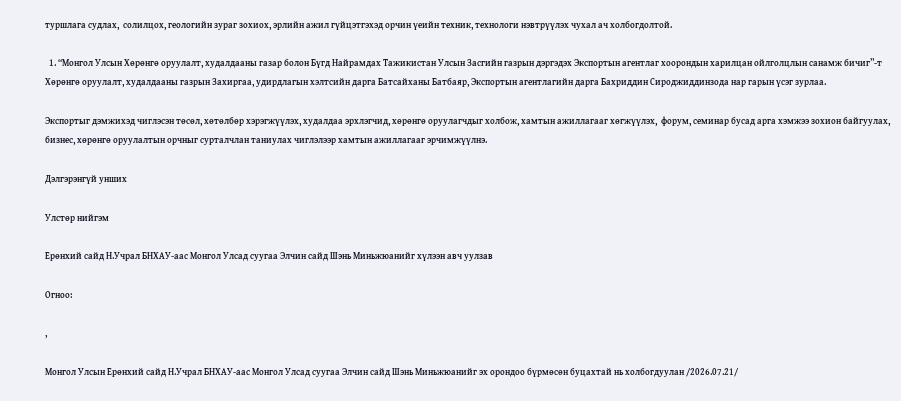туршлага судлах,  солилцох, геологийн зураг зохиох, эрлийн ажил гүйцэтгэхэд орчин үеийн техник, технологи нэвтрүүлэх чухал ач холбогдолтой.

  1. “Монгол Улсын Хөрөнгө оруулалт, худалдааны газар болон Бүгд Найрамдах Тажикистан Улсын Засгийн газрын дэргэдэх Экспортын агентлаг хоорондын харилцан ойлголцлын санамж бичиг”-т Хөрөнгө оруулалт, худалдааны газрын Захиргаа, удирдлагын хэлтсийн дарга Батсайханы Батбаяр, Экспортын агентлагийн дарга Бахриддин Сироджиддинзода нар гарын үсэг зурлаа.

Экспортыг дэмжихэд чиглэсэн төсөл, хөтөлбөр хэрэгжүүлэх, худалдаа эрхлэгчид, хөрөнгө оруулагчдыг холбож, хамтын ажиллагааг хөгжүүлэх,  форум, семинар бусад арга хэмжээ зохион байгуулах, бизнес, хөрөнгө оруулалтын орчныг сурталчлан таниулах чиглэлээр хамтын ажиллагааг эрчимжүүлнэ.

Дэлгэрэнгүй унших

Улстөр нийгэм

Ерөнхий сайд Н.Учрал БНХАУ-аас Монгол Улсад суугаа Элчин сайд Шэнь Миньжюанийг хүлээн авч уулзав

Огноо:

,

Монгол Улсын Ерөнхий сайд Н.Учрал БНХАУ-аас Монгол Улсад суугаа Элчин сайд Шэнь Миньжюанийг эх орондоо бүрмөсөн буцахтай нь холбогдуулан /2026.07.21/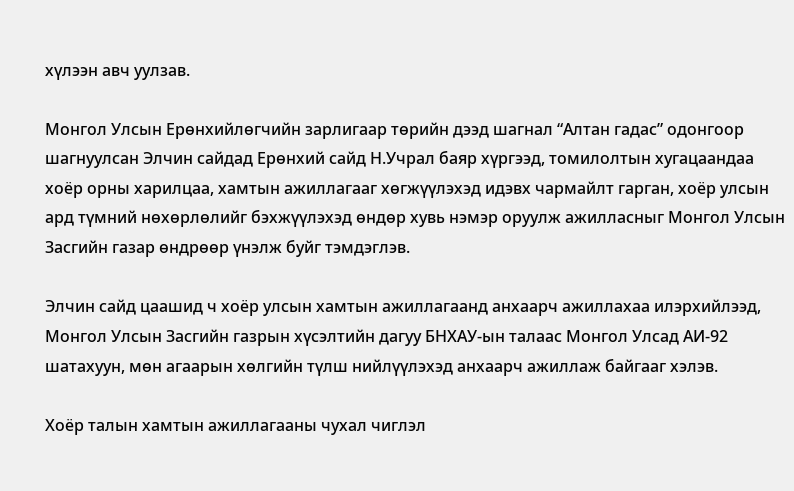хүлээн авч уулзав.

Монгол Улсын Ерөнхийлөгчийн зарлигаар төрийн дээд шагнал “Алтан гадас” одонгоор шагнуулсан Элчин сайдад Ерөнхий сайд Н.Учрал баяр хүргээд, томилолтын хугацаандаа хоёр орны харилцаа, хамтын ажиллагааг хөгжүүлэхэд идэвх чармайлт гарган, хоёр улсын ард түмний нөхөрлөлийг бэхжүүлэхэд өндөр хувь нэмэр оруулж ажилласныг Монгол Улсын Засгийн газар өндрөөр үнэлж буйг тэмдэглэв.

Элчин сайд цаашид ч хоёр улсын хамтын ажиллагаанд анхаарч ажиллахаа илэрхийлээд, Монгол Улсын Засгийн газрын хүсэлтийн дагуу БНХАУ-ын талаас Монгол Улсад АИ-92 шатахуун, мөн агаарын хөлгийн түлш нийлүүлэхэд анхаарч ажиллаж байгааг хэлэв.

Хоёр талын хамтын ажиллагааны чухал чиглэл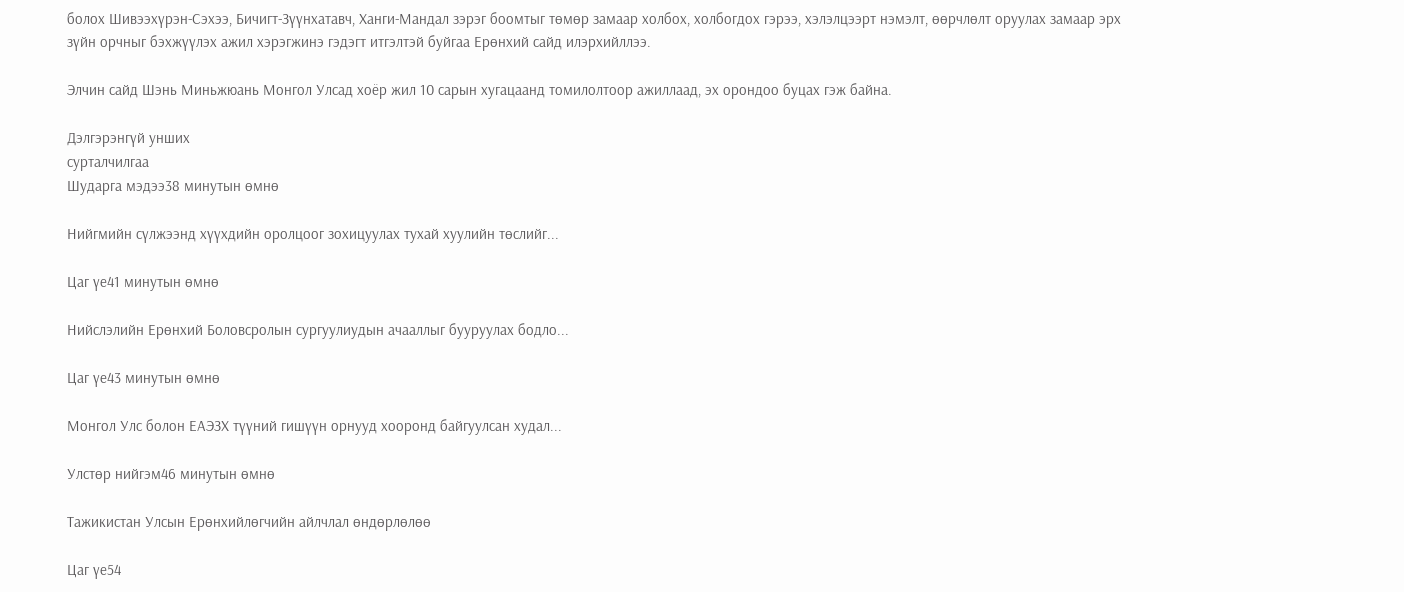болох Шивээхүрэн-Сэхээ, Бичигт-Зүүнхатавч, Ханги-Мандал зэрэг боомтыг төмөр замаар холбох, холбогдох гэрээ, хэлэлцээрт нэмэлт, өөрчлөлт оруулах замаар эрх зүйн орчныг бэхжүүлэх ажил хэрэгжинэ гэдэгт итгэлтэй буйгаа Ерөнхий сайд илэрхийллээ.

Элчин сайд Шэнь Миньжюань Монгол Улсад хоёр жил 10 сарын хугацаанд томилолтоор ажиллаад, эх орондоо буцах гэж байна.

Дэлгэрэнгүй унших
сурталчилгаа
Шударга мэдээ38 минутын өмнө

Нийгмийн сүлжээнд хүүхдийн оролцоог зохицуулах тухай хуулийн төслийг...

Цаг үе41 минутын өмнө

Нийслэлийн Ерөнхий Боловсролын сургуулиудын ачааллыг бууруулах бодло...

Цаг үе43 минутын өмнө

Монгол Улс болон ЕАЭЗХ түүний гишүүн орнууд хооронд байгуулсан худал...

Улстөр нийгэм46 минутын өмнө

Тажикистан Улсын Ерөнхийлөгчийн айлчлал өндөрлөлөө

Цаг үе54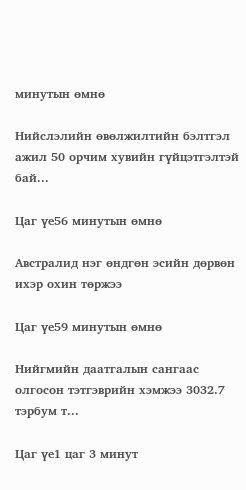минутын өмнө

Нийслэлийн өвөлжилтийн бэлтгэл ажил 50 орчим хувийн гүйцэтгэлтэй бай...

Цаг үе56 минутын өмнө

Австралид нэг өндгөн эсийн дөрвөн ихэр охин төржээ

Цаг үе59 минутын өмнө

Нийгмийн даатгалын сангаас олгосон тэтгэврийн хэмжээ 3032.7 тэрбум т...

Цаг үе1 цаг 3 минут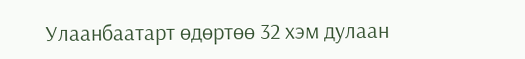Улаанбаатарт өдөртөө 32 хэм дулаан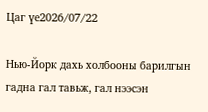Цаг үе2026/07/22

Нью-Йорк дахь холбооны барилгын гадна гал тавьж, гал нээсэн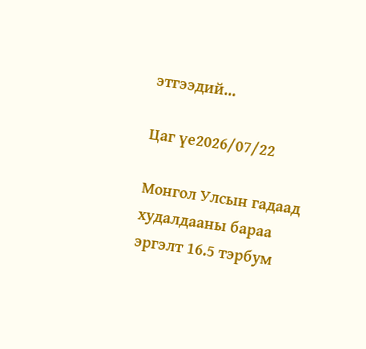этгээдий...

Цаг үе2026/07/22

Монгол Улсын гадаад худалдааны бараа эргэлт 16.5 тэрбум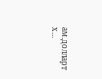ам.долларт х...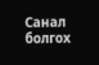Санал болгох